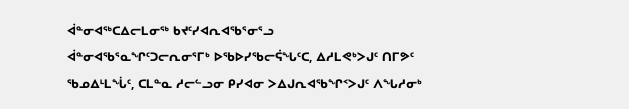ᐋᓐᓂᐊᖅᑕᐃᓕᒪᓂᖅ ᑲᔪᑦᓯᐊᕆᐊᖃᕐᓂᕐᓗ
ᐋᓐᓂᐊᖃᕐᓇᖏᑦᑐᓕᕆᓂᕐᒥᒃ ᐅᖃᐅᓯᖃᓕᕌᖓᑦᑕ, ᐃᓱᒪᕙᒃᐳᒍᑦ ᑎᒥᕗᑦ ᖃᓄᐃᒻᒪᖔᑦ, ᑕᒪᓐᓇ ᓱᓕᓪᓗᓂ ᑭᓯᐊᓂ ᐳᐃᒍᕆᐊᖃᖏᑉᐳᒍᑦ ᐱᖓᓱᓂᒃ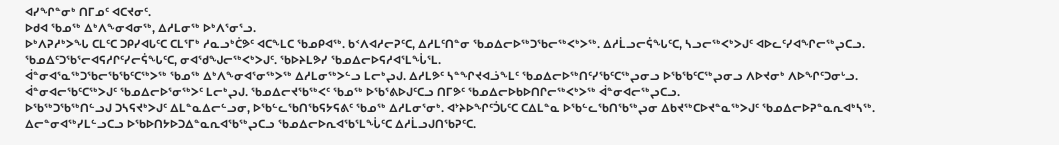ᐊᓯᖏᓐᓂᒃ ᑎᒥᓄᑦ ᐊᑕᔪᓂᑦ.
ᐅᑯᐊ ᖃᓄᖅ ᐃᒃᐱᖕᓂᐊᓂᖅ, ᐃᓱᒪᓂᖅ ᐅᒃᐱᕐᓂᕐᓗ.
ᐅᒃᐱᕈᓱᒃᐳᖓ ᑕᒪᑦᑕ ᑐᑭᓯᐊᒐᑦᑕ ᑕᒪᕐᒥᒃ ᓱᓇᓗᒃᑖᕗᑦ ᐊᑕᖕᒪᑕ ᖃᓄᑭᐊᖅ. ᑲᑉᐱᐊᓱᓕᕈᑦᑕ, ᐃᓱᒪᑦᑎᓐᓂ ᖃᓄᐃᓕᐅᖅᑐᖃᓕᖅᐸᒃᐳᖅ. ᐃᓱᒫᓗᓕᕌᖓᑦᑕ, ᓴᓗᓕᖅᐸᒃᐳᒍᑦ ᐊᐅᓚᑦᓯᐊᖏᓕᖅᖢᑕᓗ. ᖃᓄᐃᑦᑐᖃᕐᓕᐊᕋᓱᒋᑦᓯᓕᕌᖓᑦᑕ, ᓂᐊᖁᖑᓕᖅᐸᒃᐳᒍᑦ. ᖃᐅᔨᒪᕗᓯ ᖃᓄᐃᓕᐅᕋᓱᐊᕐᒪᖔᕐᒪ.
ᐋᓐᓂᐊᕐᓇᖅᑐᖃᓕᖃᖃᑦᑕᖅᐳᖅ ᖃᓄᖅ ᐃᒃᐱᖕᓂᐊᕐᓂᖅᐳᖅ ᐃᓱᒪᓂᖅᐳᓪᓗ ᒪᓕᒃᖢᒍ. ᐃᓱᒪᕗᑦ ᓴᓐᖏᔪᐊᓘᖕᒪᑦ ᖃᓄᐃᓕᐅᖅᑎᑦᓯᖃᑦᑕᖅᖢᓂᓗ ᐅᖃᖃᑦᑕᖅᖢᓂᓗ ᐱᐅᔪᓂᒃ ᐱᐅᖏᑦᑐᓂᒡᓗ. ᐋᓐᓂᐊᓕᖃᑦᑕᖅᐳᒍᑦ ᖃᓄᐃᓕᐅᕐᓂᖅᐳᑦ ᒪᓕᒃᖢᒍ. ᖃᓄᐃᓕᔪᖃᖅᐸᑦ ᖃᓄᖅ ᐅᖃᕐᕕᐅᒍᑦᑕᓗ ᑎᒥᕗᑦ ᖃᓄᐃᓕᐅᑲᐅᑎᒋᓕᖅᐸᒃᐳᖅ ᐋᓐᓂᐊᓕᖅᖢᑕᓗ.
ᐅᖃᖅᑐᖃᖅᑎᓪᓗᒍ ᑐᓴᕋᔪᒃᐳᒍᑦ ᐃᒪᓐᓇᐃᓕᓪᓗᓂ, ᐅᖃᓪᓚᖃᑎᖃᕋᔭᕋᕕᑦ ᖃᓄᖅ ᐃᓱᒪᓂᕐᓂᒃ. ᐊᔾᔨᐅᖏᑦᑑᒐᑦᑕ ᑕᐃᒪᓐᓇ ᐅᖃᓪᓚᖃᑎᖃᖅᖢᓂ ᐃᑲᔪᖅᑕᐅᔪᓐᓇᖅᐳᒍᑦ ᖃᓄᐃᓕᐅᕈᓐᓇᕆᐊᒃᓴᖅ. ᐃᓕᓐᓂᐊᖅᓯᒪᓪᓗᑕᓗ ᐅᖃᐅᑎᔭᐅᑐᐃᓐᓇᕆᐊᖃᖅᖢᑕᓗ ᖃᓄᐃᓕᐅᕆᐊᖃᕐᒪᖔᑦᑕ ᐃᓱᒫᓗᒍᑎᖃᕈᑦᑕ.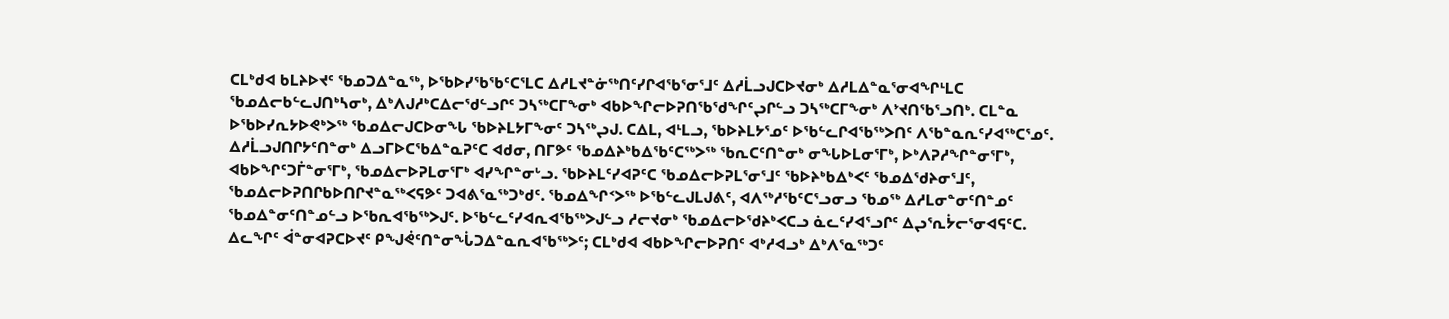ᑕᒪᒃᑯᐊ ᑲᒪᔨᐅᔪᑦ ᖃᓄᑐᐃᓐᓇᖅ, ᐅᖃᐅᓯᖃᖃᑦᑕᕐᒪᑕ ᐃᓱᒪᔪᓐᓃᖅᑎᑦᓯᒋᐊᖃᕐᓂᕐᒧᑦ ᐃᓱᒫᓗᒍᑕᐅᔪᓂᒃ ᐃᓱᒪᐃᓐᓇᕐᓂᐊᖏᒻᒪᑕ ᖃᓄᐃᓕᑲᓪᓚᒍᑎᒃᓴᓂᒃ, ᐃᒃᐱᒍᓱᒃᑕᐃᓕᖁᓪᓗᒋᑦ ᑐᓴᖅᑕᒥᖕᓂᒃ ᐊᑲᐅᖏᓕᐅᕈᑎᖃᖁᖏᑦᖢᒋᓪᓗ ᑐᓴᖅᑕᒥᖕᓂᒃ ᐱᔾᔪᑎᖃᕐᓗᑎᒃ. ᑕᒪᓐᓇ ᐅᖃᐅᓯᕆᔭᐅᕙᒃᐳᖅ ᖃᓄᐃᓕᒍᑕᐅᓂᖓ ᖃᐅᔨᒪᔭᒥᖕᓂᑦ ᑐᓴᖅᖢᒍ. ᑕᐃᒪ, ᐊᒻᒪᓗ, ᖃᐅᔨᒪᔭᕐᓄᑦ ᐅᖃᓪᓚᒋᐊᖃᖅᐳᑎᑦ ᐱᖃᓐᓇᕆᑦᓯᐊᖅᑕᕐᓄᑦ.
ᐃᓱᒫᓗᒍᑎᒋᔭᑦᑎᓐᓂᒃ ᐃᓗᒥᐅᑕᖃᐃᓐᓇᕈᑦᑕ ᐊᑯᓂ, ᑎᒥᕗᑦ ᖃᓄᐃᔨᒃᑲᐃᖃᑦᑕᖅᐳᖅ ᖃᕆᑕᑦᑎᓐᓂᒃ ᓂᖓᐅᒪᓂᕐᒥᒃ, ᐅᒃᐱᕈᓱᖏᓐᓂᕐᒥᒃ, ᐊᑲᐅᖏᑦᑐᒦᓐᓂᕐᒥᒃ, ᖃᓄᐃᓕᐅᕈᒪᓂᕐᒥᒃ ᐊᓯᖏᓐᓂᒡᓗ. ᖃᐅᔨᒪᑦᓯᐊᕈᑦᑕ ᖃᓄᐃᓕᐅᕈᒪᕐᓂᕐᒧᑦ ᖃᐅᔨᒃᑲᐃᒃᐸᑦ ᖃᓄᐃᖁᔨᓂᕐᒧᑦ, ᖃᓄᐃᓕᐅᕈᑎᒋᑲᐅᑎᒋᔪᓐᓇᖅᐸᕋᕗᑦ ᑐᐊᕕᕐᓇᖅᑐᒃᑯᑦ. ᖃᓄᐃᖏᑉᐳᖅ ᐅᖃᓪᓚᒍᒪᒍᕕᑦ, ᐊᐱᖅᓱᖃᑦᑕᕐᓗᓂᓗ ᖃᓄᖅ ᐃᓱᒪᓂᓐᓂᑦᑎᓐᓄᑦ ᖃᓄᐃᓐᓂᑦᑎᓐᓄᓪᓗ ᐅᖃᕆᐊᖃᖅᐳᒍᑦ. ᐅᖃᓪᓚᑦᓯᐊᕆᐊᖃᖅᐳᒍᓪᓗ ᓱᓕᔪᓂᒃ ᖃᓄᐃᓕᐅᖁᔨᒃᐸᑕᓗ ᓈᓚᑦᓯᐊᕐᓗᒋᑦ ᐃᖢᕐᕆᔮᓕᕐᓂᐊᕋᑦᑕ.
ᐃᓚᖏᑦ ᐋᓐᓂᐊᕈᑕᐅᔪᑦ ᑭᖑᕚᑦᑎᓐᓂᖔᑐᐃᓐᓇᕆᐊᖃᖅᐳᑦ; ᑕᒪᒃᑯᐊ ᐊᑲᐅᖏᓕᐅᕈᑎᑦ ᐊᒃᓱᐊᓗᒃ ᐃᒃᐱᕐᓇᖅᑐᑦ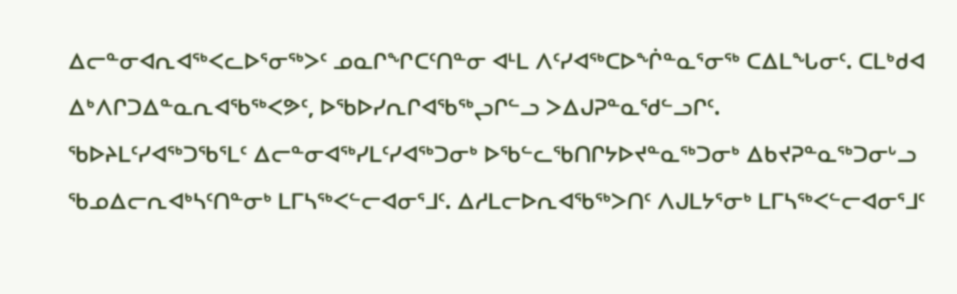ᐃᓕᓐᓂᐊᕆᐊᖅᐸᓚᐅᕐᓂᖅᐳᑦ ᓄᓇᒋᖏᑕᑦᑎᓐᓂ ᐊᒻᒪ ᐱᑦᓯᐊᖅᑕᐅᖐᓐᓇᕐᓂᖅ ᑕᐃᒪᖓᓂᑦ. ᑕᒪᒃᑯᐊ ᐃᒃᐱᒋᑐᐃᓐᓇᕆᐊᖃᖅᐸᕗᑦ, ᐅᖃᐅᓯᕆᒋᐊᖃᖅᖢᒋᓪᓗ ᐳᐃᒍᕈᓐᓇᖁᓪᓗᒋᑦ.
ᖃᐅᔨᒪᑦᓯᐊᖅᑐᖃᕐᒪᑦ ᐃᓕᓐᓂᐊᖅᓯᒪᑦᓯᐊᖅᑐᓂᒃ ᐅᖃᓪᓚᖃᑎᒋᔭᐅᔪᓐᓇᖅᑐᓂᒃ ᐃᑲᔪᕈᓐᓇᖅᑐᓂᒡᓗ ᖃᓄᐃᓕᕆᐊᒃᓴᑦᑎᓐᓂᒃ ᒪᒥᓴᖅᐸᓪᓕᐊᓂᕐᒧᑦ. ᐃᓱᒪᓕᐅᕆᐊᖃᖅᐳᑎᑦ ᐱᒍᒪᔭᕐᓂᒃ ᒪᒥᓴᖅᐸᓪᓕᐊᓂᕐᒧᑦ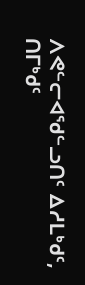ᐱᕙᓪᓕᐊᖁᓪᓗᑎᑦ ᐃᓱᒪᒃᑯᑦ, ᑎᒥᒃᑯᑦ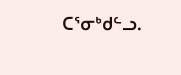ᑕᕐᓂᒃᑯᓪᓗ.